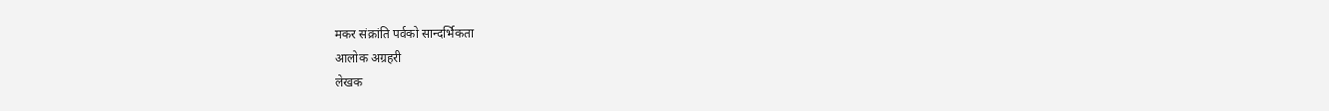मकर संक्रांति पर्वको सान्दर्भिकता
आलोक अग्रहरी
लेखक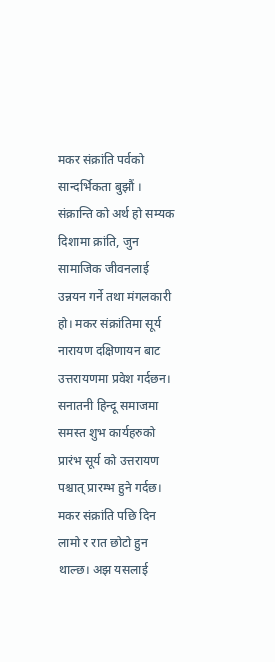मकर संक्रांति पर्वको सान्दर्भिकता बुझौं । संक्रान्ति को अर्थ हो सम्यक दिशामा क्रांति, जुन सामाजिक जीवनलाई उन्नयन गर्ने तथा मंगलकारी हो। मकर संक्रांतिमा सूर्य नारायण दक्षिणायन बाट उत्तरायणमा प्रवेश गर्दछन। सनातनी हिन्दू समाजमा समस्त शुभ कार्यहरुको प्रारंभ सूर्य को उत्तरायण पश्चात् प्रारम्भ हुने गर्दछ। मकर संक्रांति पछि दिन लामो र रात छोटो हुन थाल्छ। अझ यसलाई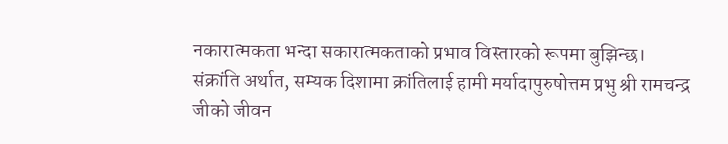नकारात्मकता भन्दा सकारात्मकताको प्रभाव विस्तारको रूपमा बुझिन्छ।
संक्रांति अर्थात, सम्यक दिशामा क्रांतिलाई हामी मर्यादापुरुषोत्तम प्रभु श्री रामचन्द्र जीको जीवन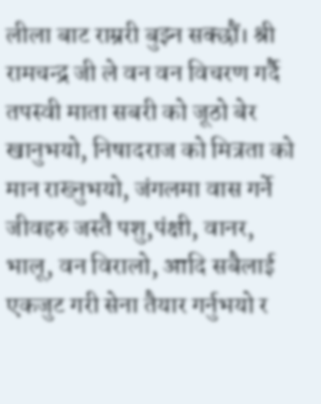लीला बाट राम्ररी बुझ्न सक्छौं। श्री रामचन्द्र जी ले वन वन विचरण गर्दै तपस्वी माता सबरी को जूठो बेर खानुभयो, निषादराज को मित्रता को मान राख्नुभयो, जंगलमा वास गर्ने जीवहरु जस्तै पशु,पंक्षी, वानर, भालू, वन विरालो, आदि सबैलाई एकजुट गरी सेना तैयार गर्नुभयो र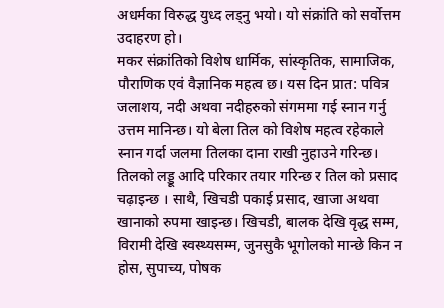अधर्मका विरुद्ध युध्द लड्नु भयो। यो संक्रांति को सर्वोत्तम उदाहरण हो।
मकर संक्रांतिको विशेष धार्मिक, सांस्कृतिक, सामाजिक, पौराणिक एवं वैज्ञानिक महत्व छ। यस दिन प्रात: पवित्र जलाशय, नदी अथवा नदीहरुको संगममा गई स्नान गर्नु उत्तम मानिन्छ। यो बेला तिल को विशेष महत्व रहेकाले स्नान गर्दा जलमा तिलका दाना राखी नुहाउने गरिन्छ। तिलको लड्डू आदि परिकार तयार गरिन्छ र तिल को प्रसाद चढ़ाइन्छ । साथै, खिचडी पकाई प्रसाद, खाजा अथवा खानाको रुपमा खाइन्छ। खिचडी, बालक देखि वृद्ध सम्म, विरामी देखि स्वस्थ्यसम्म, जुनसुकै भूगोलको मान्छे किन न होस, सुपाच्य, पोषक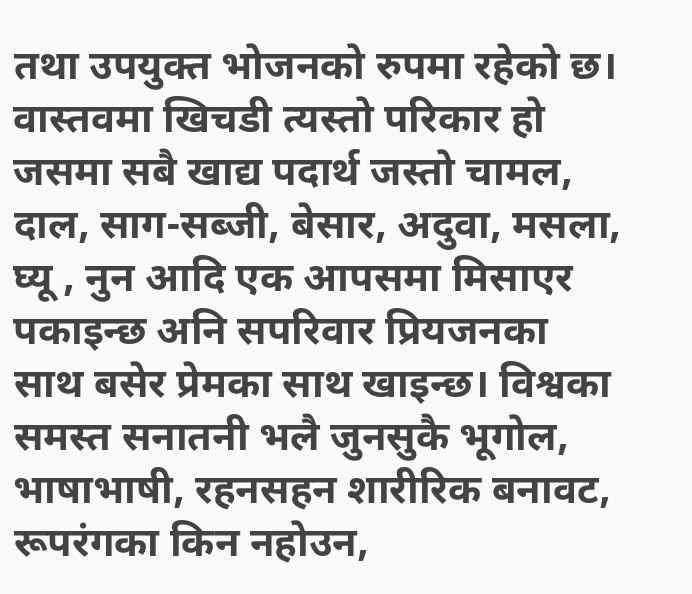तथा उपयुक्त भोजनको रुपमा रहेको छ। वास्तवमा खिचडी त्यस्तो परिकार हो जसमा सबै खाद्य पदार्थ जस्तो चामल, दाल, साग-सब्जी, बेसार, अदुवा, मसला, घ्यू , नुन आदि एक आपसमा मिसाएर पकाइन्छ अनि सपरिवार प्रियजनका साथ बसेर प्रेमका साथ खाइन्छ। विश्वका समस्त सनातनी भलै जुनसुकै भूगोल, भाषाभाषी, रहनसहन शारीरिक बनावट, रूपरंगका किन नहोउन,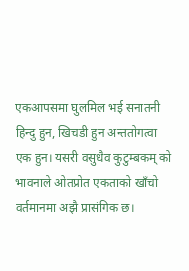एकआपसमा घुलमिल भई सनातनी हिन्दु हुन, खिचडी हुन अन्ततोगत्वा एक हुन। यसरी वसुधैव कुटुम्बकम् को भावनाले ओतप्रोत एकताको खाँचो वर्तमानमा अझै प्रासंगिक छ।